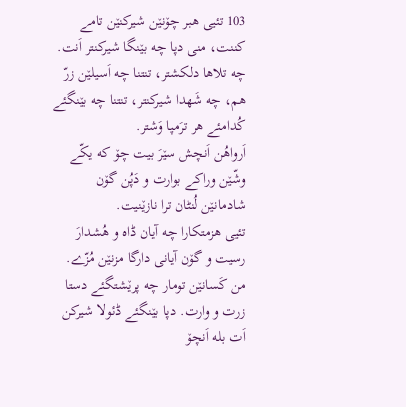103 تئیی هبر چۆنێن شیرکنێن تامے کننت، منی دپا چه بێنگا شیرکنتر اَنت.
چه تلاها دلکشتر، تنتنا چه اَسیلێن زرّ هم، چه شَهدا شیرکنتر، تنتنا چه بێنگئے کُدامئے هر ترَمپا وَشتر.
اَرواهُن اَنچش سێرَ بیت چۆ که یکّے وشّێن وراکے بوارت و دَپُن گۆن شادمانێن لُنٹان ترا نازێنیت.
تئیی هزمتکارا چه آیان ڈاه و هُشدارَ رسیت و گۆن آیانی دارگا مزنێن مُزّے.
من کَسانێن تومار چه پرێشتگئے دستا زرت و وارت. دپا بێنگئے ڈئولا شیرکن اَت بله اَنچۆ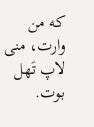که من وارت، منی لاپ تَهل بوت.